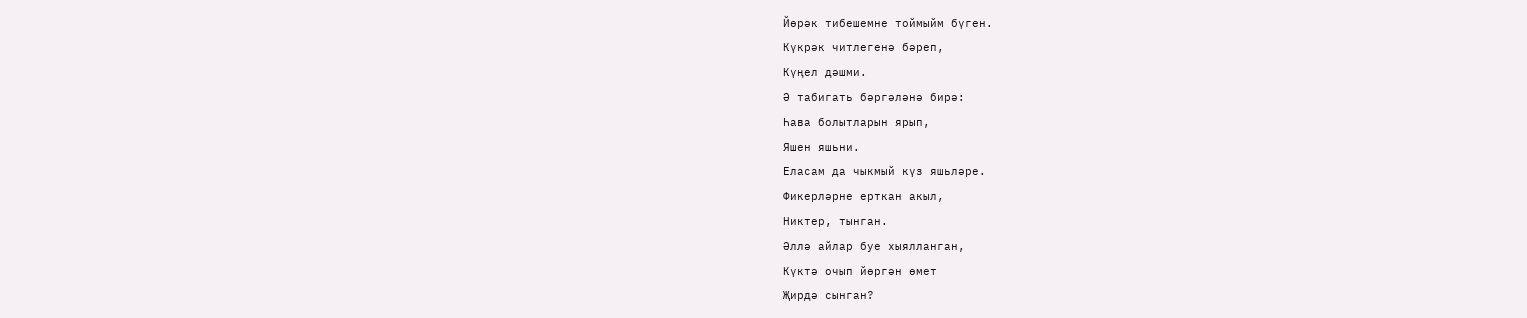Йөрәк тибешемне тоймыйм бүген.
Күкрәк читлегенә бәреп,
Күңел дәшми.
Ә табигать бәргәләнә бирә:
Һава болытларын ярып,
Яшен яшьни.
Еласам да чыкмый күз яшьләре.
Фикерләрне ерткан акыл,
Никтер, тынган.
Әллә айлар буе хыялланган,
Күктә очып йөргән өмет
Җирдә сынган?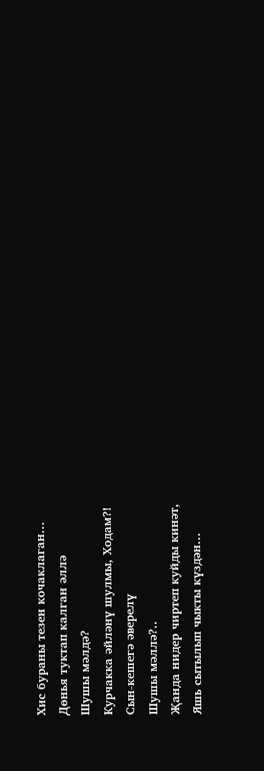Хис бураны тезен кочаклаган...
Дөнья туктап калган әллә
Шушы мәлдә?
Курчакка әйләнү шулмы, Ходам?!
Сын-кешегә әверелү
Шушы мәллә?..
Җанда нидер чиртеп куйды кинәт,
Яшь сытылып чыкты күздән...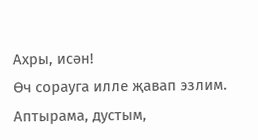Ахры, исән!
Өч сорауга илле җавап эзлим.
Аптырама, дустым,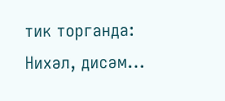тик торганда:
Нихәл, дисәм...